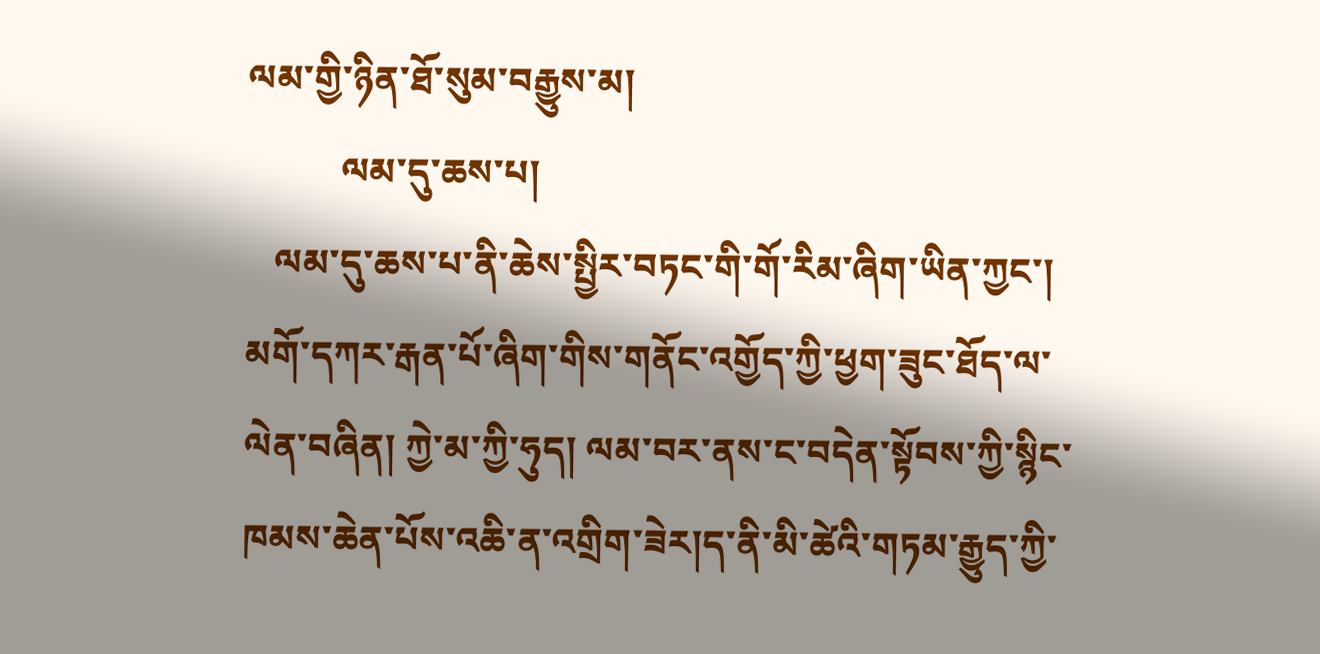ལམ་གྱི་ཉིན་ཐོ་སུམ་བརྒྱུས་མ།
          ལམ་དུ་ཆས་པ།
   ལམ་དུ་ཆས་པ་ནི་ཆེས་སྤྱིར་བཏང་གི་གོ་རིམ་ཞིག་ཡིན་ཀྱང་། མགོ་དཀར་རྒན་པོ་ཞིག་གིས་གནོང་འགྱོད་ཀྱི་ཕྱག་ཟུང་ཐོད་ལ་ལེན་བཞིན། ཀྱེ་མ་ཀྱི་ཧུད། ལམ་བར་ནས་ང་བདེན་སྟོབས་ཀྱི་སྙིང་ཁམས་ཆེན་པོས་འཆི་ན་འགྲིག་ཟེར།ད་ནི་མི་ཚེའི་གཏམ་རྒྱུད་ཀྱི་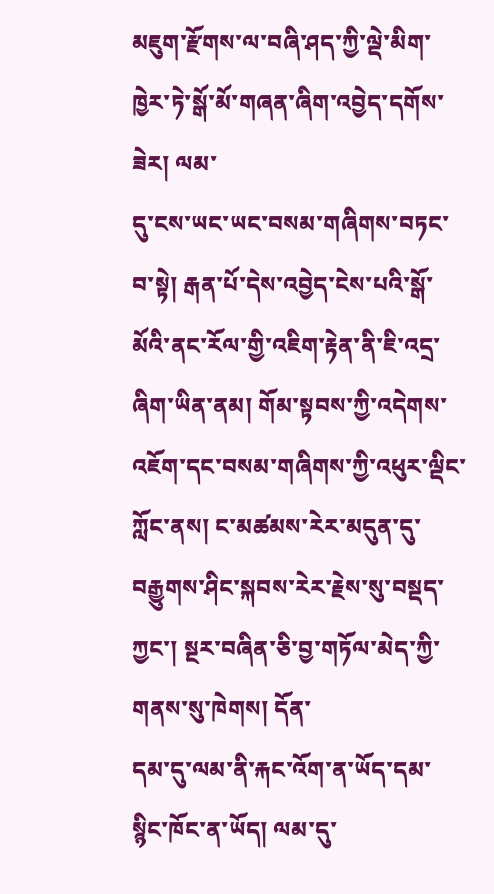མཇུག་རྫོགས་ལ་བཞི་ཤད་ཀྱི་ལྡེ་མིག་ཁྱེར་ཏེ་སྒོ་མོ་གཞན་ཞིག་འབྱེད་དགོས་ཟེར། ལམ་
དུ་ངས་ཡང་ཡང་བསམ་གཞིགས་བཏང་བ་སྟེ། རྒན་པོ་དེས་འབྱེད་ངེས་པའི་སྒོ་མོའི་ནང་རོལ་གྱི་འཇིག་རྟེན་ནི་ཇི་འདྲ་ཞིག་ཡིན་ནམ། གོམ་སྟབས་ཀྱི་འདེགས་འཇོག་དང་བསམ་གཞིགས་ཀྱི་འཕུར་ལྡིང་ཀློང་ནས། ང་མཚམས་རེར་མདུན་དུ་བརྒྱུགས་ཤིང་སྐབས་རེར་རྗེས་སུ་བསྡད་ཀྱང་། སྔར་བཞིན་ཅི་བྱ་གཏོལ་མེད་ཀྱི་གནས་སུ་ཁེགས། དོན་
དམ་དུ་ལམ་ནི་རྐང་འོག་ན་ཡོད་དམ་སྙིང་ཁོང་ན་ཡོད། ལམ་དུ་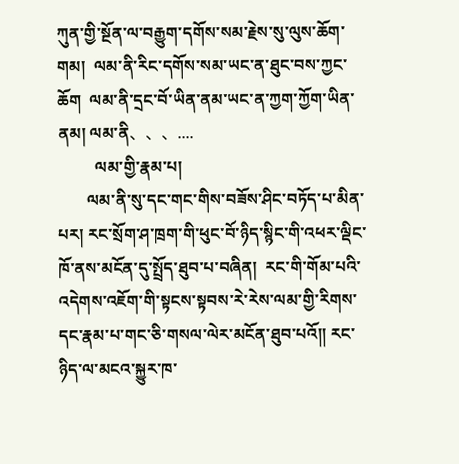ཀུན་གྱི་སྔོན་ལ་བརྒྱུག་དགོས་སམ་རྗེས་སུ་ལུས་ཆོག་གམ།  ལམ་ནི་རིང་དགོས་སམ་ཡང་ན་ཐུང་བས་ཀྱང་ཆོག  ལམ་ནི་དྲང་བོ་ཡིན་ནམ་ཡང་ན་ཀྱག་ཀྱོག་ཡིན་ནམ། ལམ་ནི、、、....
         ལམ་གྱི་རྣམ་པ།
       ལམ་ནི་སུ་དང་གང་གིས་བཟོས་ཤིང་བཏོད་པ་མིན་པར། རང་སྲོག་ཤ་ཁྲག་གི་ཕུང་བོ་ཉིད་སྙིང་གི་འཕར་ལྡིང་ཁོ་ནས་མངོན་དུ་སྤྲོད་ཐུབ་པ་བཞིན།  རང་གི་གོམ་པའི་འདེགས་འཇོག་གི་སྟངས་སྟབས་རེ་རེས་ལམ་གྱི་རིགས་དང་རྣམ་པ་གང་ཅི་གསལ་ལེར་མངོན་ཐུབ་པའོ།། རང་ཉིད་ལ་མངའ་སྐྱུར་ཁ་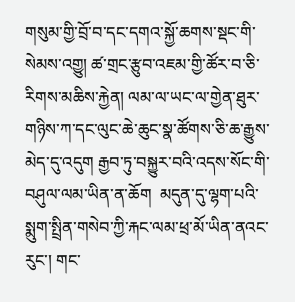གསུམ་གྱི་བྲོ་བ་དང་དགའ་སྐྱོ་ཆགས་སྡང་གི་སེམས་འགྱུ། ཚ་གྲང་རྩུབ་འཇམ་གྱི་ཚོར་བ་ཅི་རིགས་མཆིས་རྐྱེན། ལམ་ལ་ཡང་ལ་གྱེན་ཐུར་གཉིས་ཀ་དང་ལུང་ཆེ་ཆུང་སྣ་ཚོགས་ཅི་ཆ་རྒྱུས་མེད་དུ་འདུག རྒྱབ་ཏུ་བསྐྱུར་བའི་འདས་སོང་གི་བཤུལ་ལམ་ཡིན་ན་ཆོག  མདུན་དུ་ལྷག་པའི་སྨུག་སྤྲིན་གསེབ་ཀྱི་རྐང་ལམ་ཕྲ་མོ་ཡིན་ནའང་རུང་། གང་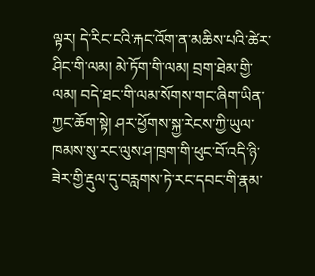ལྟར། དེ་རིང་ངའི་རྐང་འོག་ན་མཆིས་པའི་ཚེར་ཤིང་གི་ལམ། མེ་ཏོག་གི་ལམ། བྲག་ཐེམ་གྱི་ལམ། བདེ་ཐང་གི་ལམ་སོགས་གང་ཞིག་ཡིན་ཀྱང་ཆོག་སྟེ། ཤར་ཕྱོགས་སྐྱ་རེངས་ཀྱི་ཡུལ་ཁམས་སུ་རང་ལུས་ཤ་ཁྲག་གི་ཕུང་བོ་འདི་ཉི་ཟེར་གྱི་རྡུལ་དུ་བརླགས་ཏེ་རང་དབང་གི་རྣམ་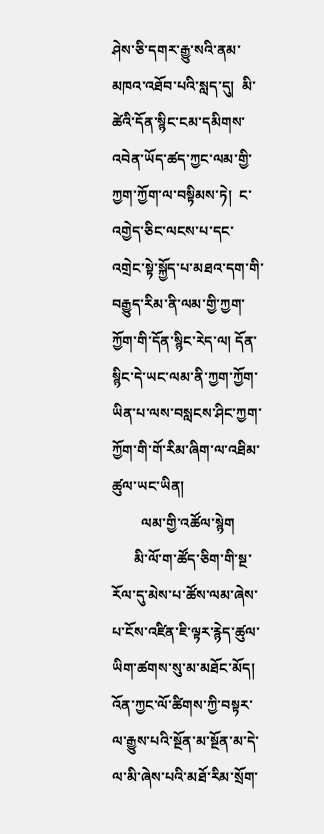ཤེས་ཅི་དགར་རྒྱུ་སའི་ནམ་མཁའ་འཐོབ་པའི་སླད་དུ།  མི་ཚེའི་དོན་སྙིང་ངམ་དམིགས་འབེན་ཡོད་ཚད་ཀྱང་ལམ་གྱི་ཀྱག་ཀྱོག་ལ་བསྟིམས་ཏེ།  ང་འགྱེད་ཅིང་ལངས་པ་དང་འགྲེང་སྟེ་སྐྱོད་པ་མཐའ་དག་གི་བརྒྱུད་རིམ་ནི་ལམ་གྱི་ཀྱག་ཀྱོག་གི་དོན་སྙིང་རེད་ལ། དོན་སྙིང་དེ་ཡང་ལམ་ནི་ཀྱག་ཀྱོག་ཡིན་པ་ལས་བསླངས་ཤིང་ཀྱག་ཀྱོག་གི་གོ་རིམ་ཞིག་ལ་འཐིམ་ཚུལ་ཡང་ཡིན།
        ལམ་གྱི་འཚོལ་སྙེག
      མི་ལོ་ག་ཚོད་ཅིག་གི་སྔ་རོལ་དུ་མེས་པ་ཚོས་ལམ་ཞེས་པ་ངོས་འཛིན་ཇི་ལྟར་རྙེད་ཚུལ་ཡིག་ཚགས་སུ་མ་མཐོང་མོད།  འོན་ཀྱང་ལོ་ཚིགས་ཀྱི་བསྟར་ལ་རྒྱུས་པའི་སྔོན་མ་སྔོན་མ་དེ་ལ་མི་ཞེས་པའི་མཐོ་རིམ་སྲོག་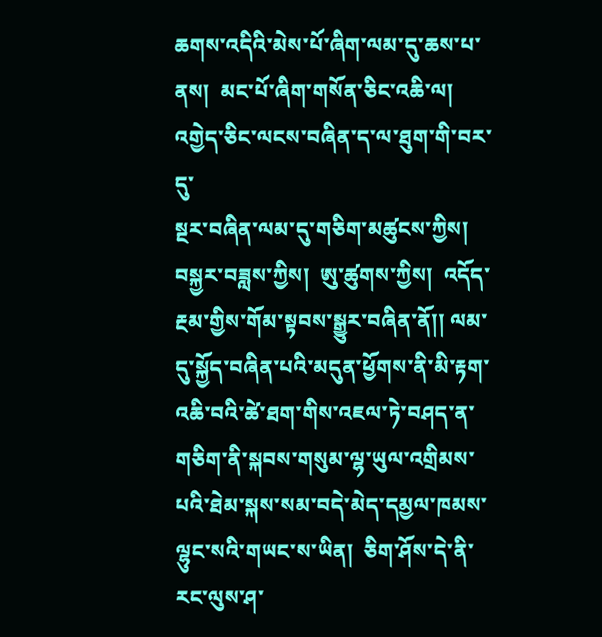ཆགས་འདིའི་མེས་པོ་ཞིག་ལམ་དུ་ཆས་པ་ནས།  མང་པོ་ཞིག་གསོན་ཅིང་འཆི་ལ།  འགྱེད་ཅིང་ལངས་བཞིན་ད་ལ་ཐུག་གི་བར་དུ་
སྔར་བཞིན་ལམ་དུ་གཅིག་མཚུངས་ཀྱིས།  བསྐྱར་བཟླས་ཀྱིས།  ཨུ་ཚུགས་ཀྱིས།  འདོད་རྔམ་གྱིས་གོམ་སྟབས་སྒྱུར་བཞིན་ནོ།། ལམ་དུ་སྐྱོད་བཞིན་པའི་མདུན་ཕྱོགས་ནི་མི་རྟག་འཆི་བའི་ཚེ་ཐག་གིས་འཇལ་ཏེ་བཤད་ན་གཅིག་ནི་སྐབས་གསུམ་ལྷ་ཡུལ་འགྲིམས་པའི་ཐེམ་སྐས་སམ་བདེ་མེད་དམྱལ་ཁམས་ལྷུང་སའི་གཡང་ས་ཡིན།  ཅིག་ཤོས་དེ་ནི་རང་ལུས་ཤ་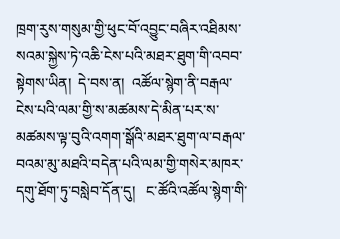ཁྲག་རུས་གསུམ་གྱི་ཕུང་བོ་འབྱུང་བཞིར་འཐིམས་སའམ་སྐྱེས་ཏེ་འཆི་ངེས་པའི་མཐར་ཐུག་གི་འབབ་སྟེགས་ཡིན།  དེ་བས་ན།  འཚོལ་སྙེག་ནི་བརྒལ་ངེས་པའི་ལམ་གྱི་ས་མཚམས་དེ་མིན་པར་ས་མཚམས་ལྟ་བུའི་འགག་སྒོའི་མཐར་ཐུག་ལ་བརྒལ་བའམ་མུ་མཐའི་བདེན་པའི་ལམ་གྱི་གསེར་མཁར་དགུ་ཐོག་ཏུ་བསླེབ་དོན་དུ།   ང་ཚོའི་འཚོལ་སྙེག་གི་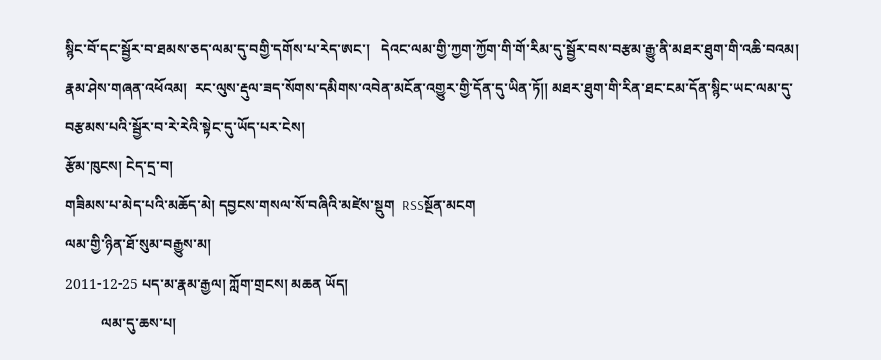སྙིང་བོ་དང་སྦྱོར་བ་ཐམས་ཅད་ལམ་དུ་བགྱི་དགོས་པ་རེད་ཨང་།   དེའང་ལམ་གྱི་ཀྱག་ཀྱོག་གི་གོ་རིམ་དུ་སྦྱོར་བས་བརྩམ་རྒྱུ་ནི་མཐར་ཐུག་གི་འཆི་བའམ།  རྣམ་ཤེས་གཞན་འཕོའམ།  རང་ལུས་རྡུལ་ཟད་སོགས་དམིགས་འབེན་མངོན་འགྱུར་གྱི་དོན་དུ་ཡིན་ཏོ།། མཐར་ཐུག་གི་རིན་ཐང་ངམ་དོན་སྙིང་ཡང་ལམ་དུ་བརྩམས་པའི་སྦྱོར་བ་རེ་རེའི་སྟེང་དུ་ཡོད་པར་ངེས།
རྩོམ་ཁུངས། ངེད་དྲ་བ།
གཟིམས་པ་མེད་པའི་མཆོད་མེ། དབྱངས་གསལ་སོ་བཞིའི་མཛེས་སྡུག  RSSསྔོན་མངག
ལམ་གྱི་ཉིན་ཐོ་སུམ་བརྒྱུས་མ།
2011-12-25 པད་མ་རྣམ་རྒྱལ། ཀློག་གྲངས། མཆན ཡོད།
          ལམ་དུ་ཆས་པ།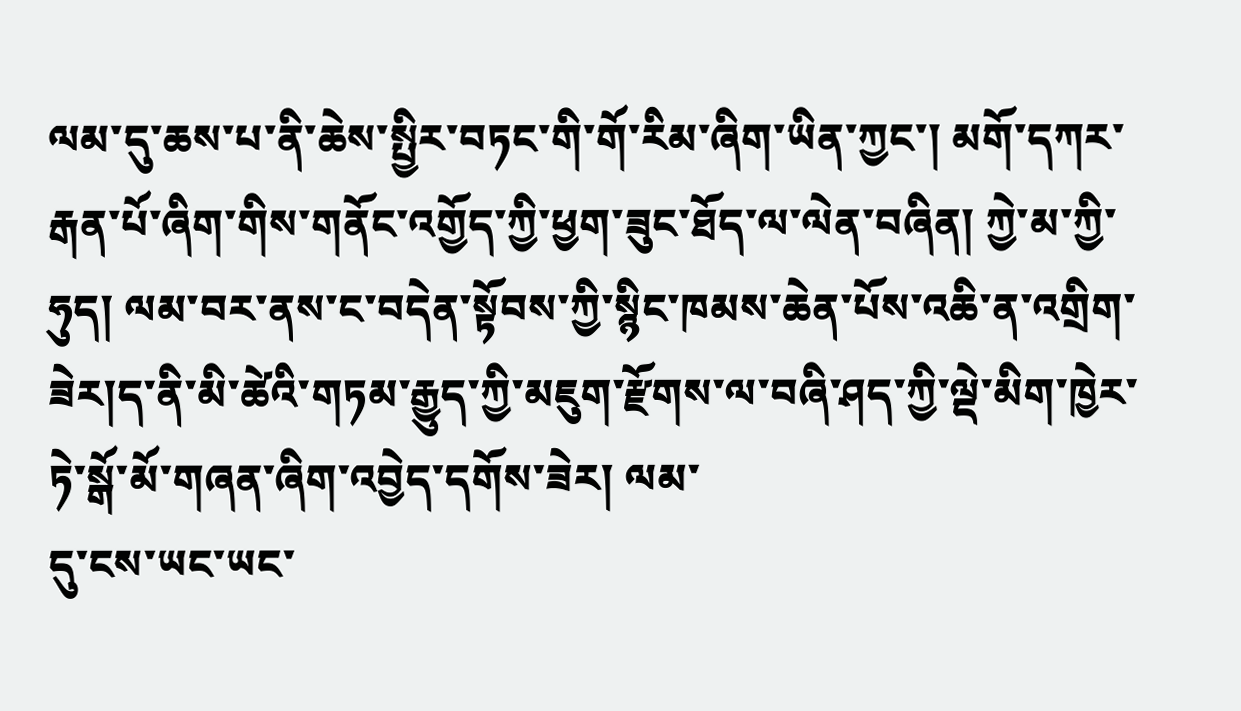ལམ་དུ་ཆས་པ་ནི་ཆེས་སྤྱིར་བཏང་གི་གོ་རིམ་ཞིག་ཡིན་ཀྱང་། མགོ་དཀར་རྒན་པོ་ཞིག་གིས་གནོང་འགྱོད་ཀྱི་ཕྱག་ཟུང་ཐོད་ལ་ལེན་བཞིན། ཀྱེ་མ་ཀྱི་ཧུད། ལམ་བར་ནས་ང་བདེན་སྟོབས་ཀྱི་སྙིང་ཁམས་ཆེན་པོས་འཆི་ན་འགྲིག་ཟེར།ད་ནི་མི་ཚེའི་གཏམ་རྒྱུད་ཀྱི་མཇུག་རྫོགས་ལ་བཞི་ཤད་ཀྱི་ལྡེ་མིག་ཁྱེར་ཏེ་སྒོ་མོ་གཞན་ཞིག་འབྱེད་དགོས་ཟེར། ལམ་
དུ་ངས་ཡང་ཡང་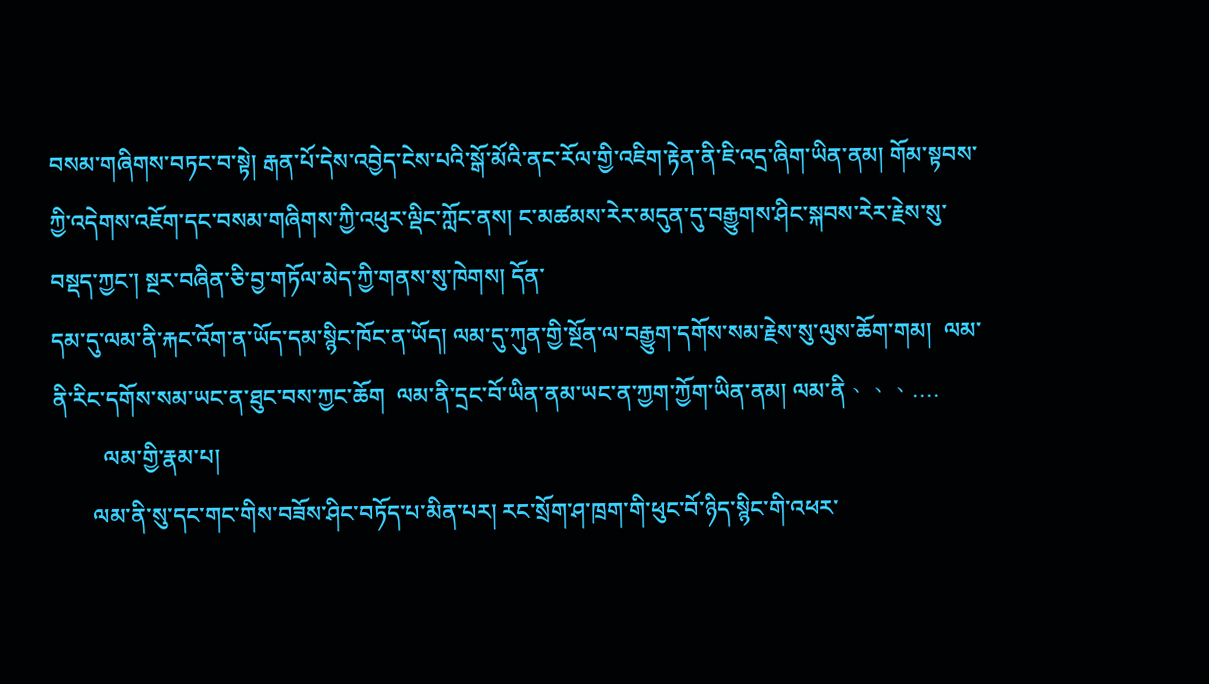བསམ་གཞིགས་བཏང་བ་སྟེ། རྒན་པོ་དེས་འབྱེད་ངེས་པའི་སྒོ་མོའི་ནང་རོལ་གྱི་འཇིག་རྟེན་ནི་ཇི་འདྲ་ཞིག་ཡིན་ནམ། གོམ་སྟབས་ཀྱི་འདེགས་འཇོག་དང་བསམ་གཞིགས་ཀྱི་འཕུར་ལྡིང་ཀློང་ནས། ང་མཚམས་རེར་མདུན་དུ་བརྒྱུགས་ཤིང་སྐབས་རེར་རྗེས་སུ་བསྡད་ཀྱང་། སྔར་བཞིན་ཅི་བྱ་གཏོལ་མེད་ཀྱི་གནས་སུ་ཁེགས། དོན་
དམ་དུ་ལམ་ནི་རྐང་འོག་ན་ཡོད་དམ་སྙིང་ཁོང་ན་ཡོད། ལམ་དུ་ཀུན་གྱི་སྔོན་ལ་བརྒྱུག་དགོས་སམ་རྗེས་སུ་ལུས་ཆོག་གམ།  ལམ་ནི་རིང་དགོས་སམ་ཡང་ན་ཐུང་བས་ཀྱང་ཆོག  ལམ་ནི་དྲང་བོ་ཡིན་ནམ་ཡང་ན་ཀྱག་ཀྱོག་ཡིན་ནམ། ལམ་ནི、、、....
         ལམ་གྱི་རྣམ་པ།
       ལམ་ནི་སུ་དང་གང་གིས་བཟོས་ཤིང་བཏོད་པ་མིན་པར། རང་སྲོག་ཤ་ཁྲག་གི་ཕུང་བོ་ཉིད་སྙིང་གི་འཕར་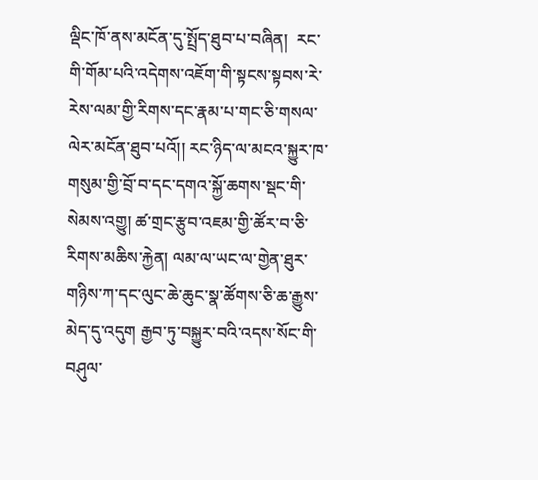ལྡིང་ཁོ་ནས་མངོན་དུ་སྤྲོད་ཐུབ་པ་བཞིན།  རང་གི་གོམ་པའི་འདེགས་འཇོག་གི་སྟངས་སྟབས་རེ་རེས་ལམ་གྱི་རིགས་དང་རྣམ་པ་གང་ཅི་གསལ་ལེར་མངོན་ཐུབ་པའོ།། རང་ཉིད་ལ་མངའ་སྐྱུར་ཁ་གསུམ་གྱི་བྲོ་བ་དང་དགའ་སྐྱོ་ཆགས་སྡང་གི་སེམས་འགྱུ། ཚ་གྲང་རྩུབ་འཇམ་གྱི་ཚོར་བ་ཅི་རིགས་མཆིས་རྐྱེན། ལམ་ལ་ཡང་ལ་གྱེན་ཐུར་གཉིས་ཀ་དང་ལུང་ཆེ་ཆུང་སྣ་ཚོགས་ཅི་ཆ་རྒྱུས་མེད་དུ་འདུག རྒྱབ་ཏུ་བསྐྱུར་བའི་འདས་སོང་གི་བཤུལ་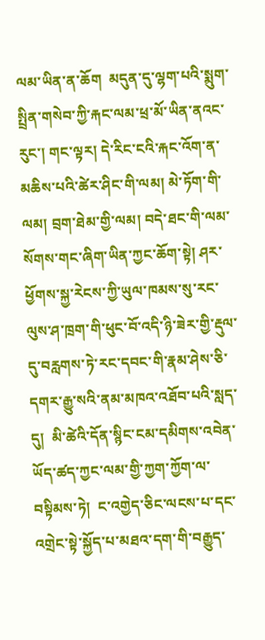ལམ་ཡིན་ན་ཆོག  མདུན་དུ་ལྷག་པའི་སྨུག་སྤྲིན་གསེབ་ཀྱི་རྐང་ལམ་ཕྲ་མོ་ཡིན་ནའང་རུང་། གང་ལྟར། དེ་རིང་ངའི་རྐང་འོག་ན་མཆིས་པའི་ཚེར་ཤིང་གི་ལམ། མེ་ཏོག་གི་ལམ། བྲག་ཐེམ་གྱི་ལམ། བདེ་ཐང་གི་ལམ་སོགས་གང་ཞིག་ཡིན་ཀྱང་ཆོག་སྟེ། ཤར་ཕྱོགས་སྐྱ་རེངས་ཀྱི་ཡུལ་ཁམས་སུ་རང་ལུས་ཤ་ཁྲག་གི་ཕུང་བོ་འདི་ཉི་ཟེར་གྱི་རྡུལ་དུ་བརླགས་ཏེ་རང་དབང་གི་རྣམ་ཤེས་ཅི་དགར་རྒྱུ་སའི་ནམ་མཁའ་འཐོབ་པའི་སླད་དུ།  མི་ཚེའི་དོན་སྙིང་ངམ་དམིགས་འབེན་ཡོད་ཚད་ཀྱང་ལམ་གྱི་ཀྱག་ཀྱོག་ལ་བསྟིམས་ཏེ།  ང་འགྱེད་ཅིང་ལངས་པ་དང་འགྲེང་སྟེ་སྐྱོད་པ་མཐའ་དག་གི་བརྒྱུད་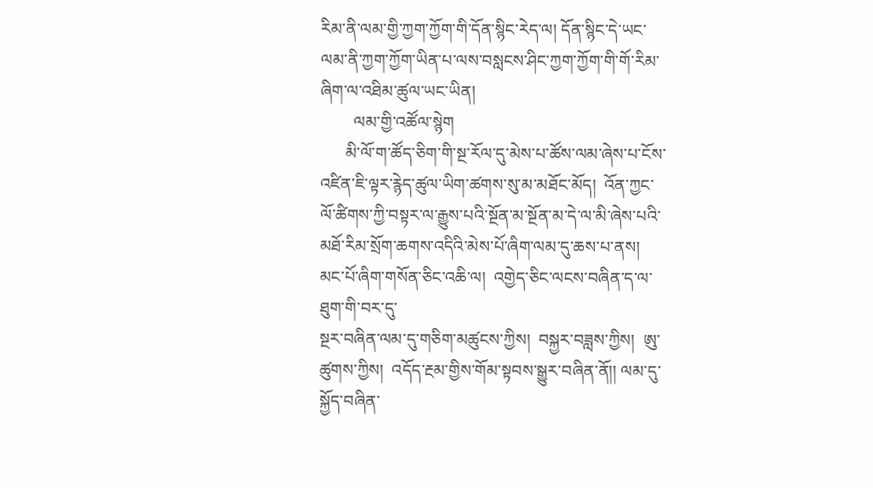རིམ་ནི་ལམ་གྱི་ཀྱག་ཀྱོག་གི་དོན་སྙིང་རེད་ལ། དོན་སྙིང་དེ་ཡང་ལམ་ནི་ཀྱག་ཀྱོག་ཡིན་པ་ལས་བསླངས་ཤིང་ཀྱག་ཀྱོག་གི་གོ་རིམ་ཞིག་ལ་འཐིམ་ཚུལ་ཡང་ཡིན།
        ལམ་གྱི་འཚོལ་སྙེག
      མི་ལོ་ག་ཚོད་ཅིག་གི་སྔ་རོལ་དུ་མེས་པ་ཚོས་ལམ་ཞེས་པ་ངོས་འཛིན་ཇི་ལྟར་རྙེད་ཚུལ་ཡིག་ཚགས་སུ་མ་མཐོང་མོད།  འོན་ཀྱང་ལོ་ཚིགས་ཀྱི་བསྟར་ལ་རྒྱུས་པའི་སྔོན་མ་སྔོན་མ་དེ་ལ་མི་ཞེས་པའི་མཐོ་རིམ་སྲོག་ཆགས་འདིའི་མེས་པོ་ཞིག་ལམ་དུ་ཆས་པ་ནས།  མང་པོ་ཞིག་གསོན་ཅིང་འཆི་ལ།  འགྱེད་ཅིང་ལངས་བཞིན་ད་ལ་ཐུག་གི་བར་དུ་
སྔར་བཞིན་ལམ་དུ་གཅིག་མཚུངས་ཀྱིས།  བསྐྱར་བཟླས་ཀྱིས།  ཨུ་ཚུགས་ཀྱིས།  འདོད་རྔམ་གྱིས་གོམ་སྟབས་སྒྱུར་བཞིན་ནོ།། ལམ་དུ་སྐྱོད་བཞིན་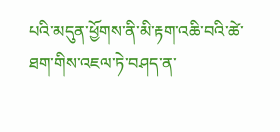པའི་མདུན་ཕྱོགས་ནི་མི་རྟག་འཆི་བའི་ཚེ་ཐག་གིས་འཇལ་ཏེ་བཤད་ན་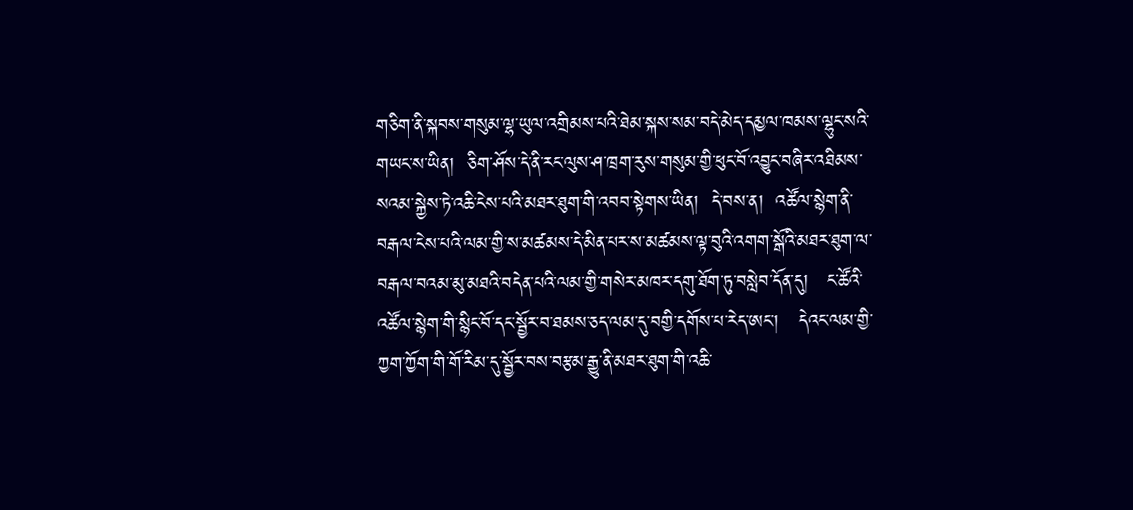གཅིག་ནི་སྐབས་གསུམ་ལྷ་ཡུལ་འགྲིམས་པའི་ཐེམ་སྐས་སམ་བདེ་མེད་དམྱལ་ཁམས་ལྷུང་སའི་གཡང་ས་ཡིན།  ཅིག་ཤོས་དེ་ནི་རང་ལུས་ཤ་ཁྲག་རུས་གསུམ་གྱི་ཕུང་བོ་འབྱུང་བཞིར་འཐིམས་སའམ་སྐྱེས་ཏེ་འཆི་ངེས་པའི་མཐར་ཐུག་གི་འབབ་སྟེགས་ཡིན།  དེ་བས་ན།  འཚོལ་སྙེག་ནི་བརྒལ་ངེས་པའི་ལམ་གྱི་ས་མཚམས་དེ་མིན་པར་ས་མཚམས་ལྟ་བུའི་འགག་སྒོའི་མཐར་ཐུག་ལ་བརྒལ་བའམ་མུ་མཐའི་བདེན་པའི་ལམ་གྱི་གསེར་མཁར་དགུ་ཐོག་ཏུ་བསླེབ་དོན་དུ།   ང་ཚོའི་འཚོལ་སྙེག་གི་སྙིང་བོ་དང་སྦྱོར་བ་ཐམས་ཅད་ལམ་དུ་བགྱི་དགོས་པ་རེད་ཨང་།   དེའང་ལམ་གྱི་ཀྱག་ཀྱོག་གི་གོ་རིམ་དུ་སྦྱོར་བས་བརྩམ་རྒྱུ་ནི་མཐར་ཐུག་གི་འཆི་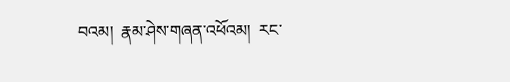བའམ།  རྣམ་ཤེས་གཞན་འཕོའམ།  རང་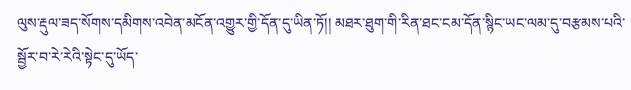ལུས་རྡུལ་ཟད་སོགས་དམིགས་འབེན་མངོན་འགྱུར་གྱི་དོན་དུ་ཡིན་ཏོ།། མཐར་ཐུག་གི་རིན་ཐང་ངམ་དོན་སྙིང་ཡང་ལམ་དུ་བརྩམས་པའི་སྦྱོར་བ་རེ་རེའི་སྟེང་དུ་ཡོད་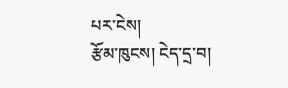པར་ངེས།
རྩོམ་ཁུངས། ངེད་དྲ་བ།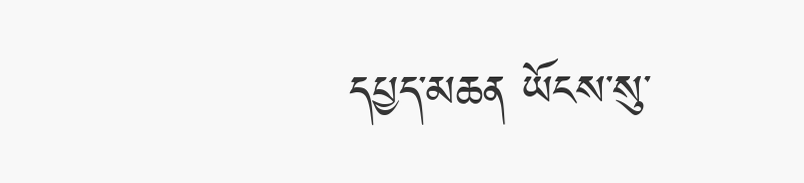དཔྱད་མཆན ཡོངས་སུ་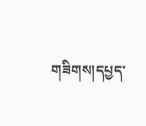གཟིགས།དཔྱད་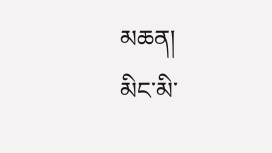མཆན།
མིང་མི་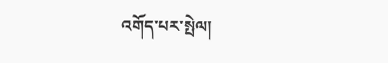འགོད་པར་སྤེལ།